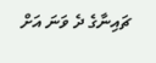ޗައިނާގެ ދެ ވަނަ އަށް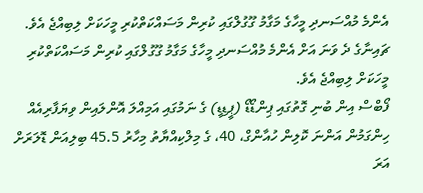އެންމެ މުއްސަނދި މީހާގެ މަގާމު ގޫގުލްގައި ކުރިން މަސައްކަތްކުރި މީހަކަށް ލިބިއްޖެ އެވެ.
ޗައިނާގެ ދެ ވަނަ އަށް އެންމެ މުއްސަނދި މީހާގެ މަގާމު ގޫގުލްގައި ކުރިން މަސައްކަތްކުރި މީހަކަށް ލިބިއްޖެ އެވެ.
ފޯބްސް އިން ބުނި ގޮތުގައި ޕިންޑޯޑޯ (ޕީޑިޑީ) ގެ ނަމުގައި އަމިއްލަ އޮންލައިން ވިޔަފާރިއެއް ހިންގަމުން އަންނަ ކޮލިން ހުއާންގް، 40، ގެ މިލްކިއްޔާތު މިހާރު 45.5 ބިލިއަން ޑޮލަރަށް އަރަ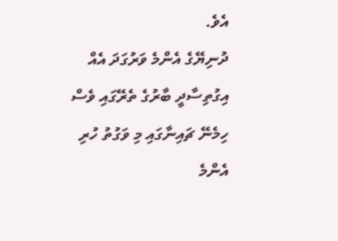އެވެ.
ދުނިޔޭގެ އެންމެ ވަރުގަދަ އެއް އިގުތިސާދީ ބާރުގެ ތެރޭގައި ވެސް ހިމެނޭ ޗައިނާގައި މި ވަގުތު ހުރި އެންމެ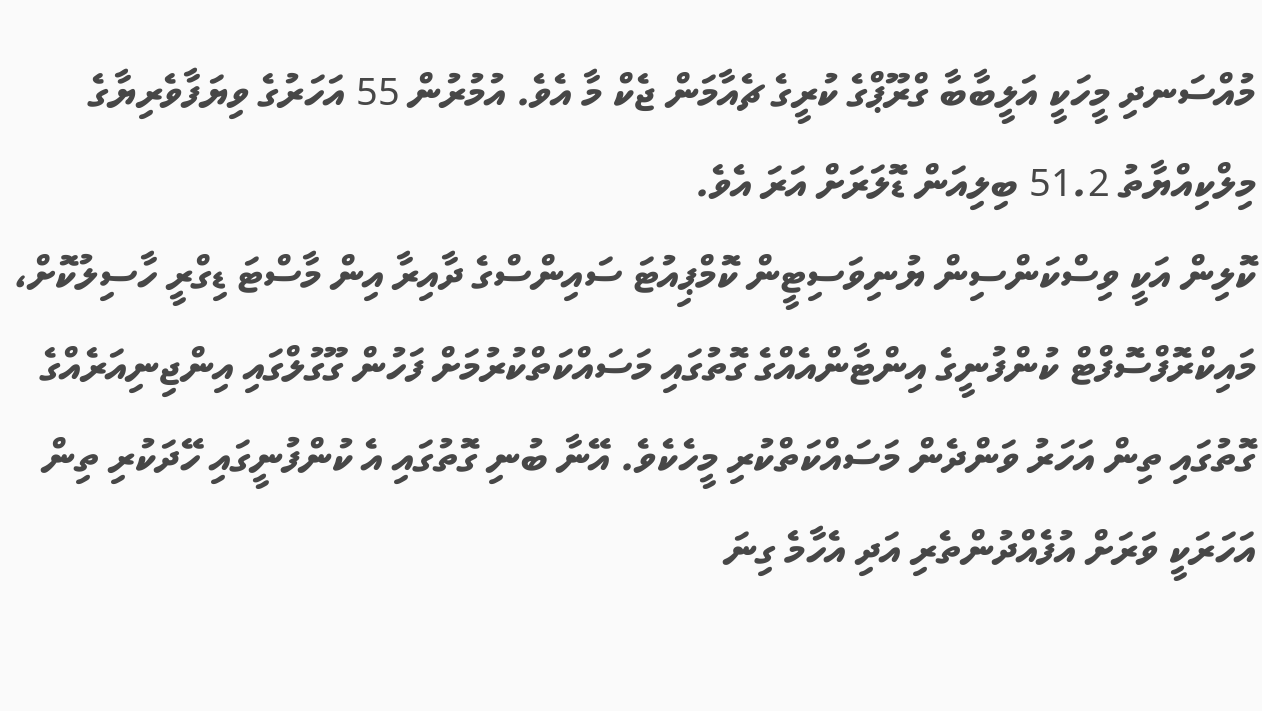މުއްސަނދި މީހަކީ އަލީބާބާ ގްރޫޕްގެ ކުރީގެ ޗެއާމަން ޖެކް މާ އެވެ. އުމުރުން 55 އަހަރުގެ ވިޔަފާވެރިޔާގެ މިލްކިއްޔާތު 51.2 ބިލިއަން ޑޮލަރަށް އަރަ އެވެ.
ކޮލިން އަކީ ވިސްކަންސިން ޔުނިވަސިޓީން ކޮމްޕިއުޓަ ސައިންސްގެ ދާއިރާ އިން މާސްޓަ ޑިގްރީ ހާސިލުކޮށް، މައިކްރޮފްސޮފްޓް ކުންފުނީގެ އިންޓާންއެއްގެ ގޮތުގައި މަސައްކަތްކުރުމަށް ފަހުން ގޫގުލްގައި އިންޖިނިއަރެއްގެ ގޮތުގައި ތިން އަހަރު ވަންދެން މަސައްކަތްކުރި މީހެކެވެ. އޭނާ ބުނި ގޮތުގައި އެ ކުންފުނީގައި ހޭދަކުރި ތިން އަހަރަކީ ވަރަށް އުފެއްދުންތެރި އަދި އެހާމެ ގިނަ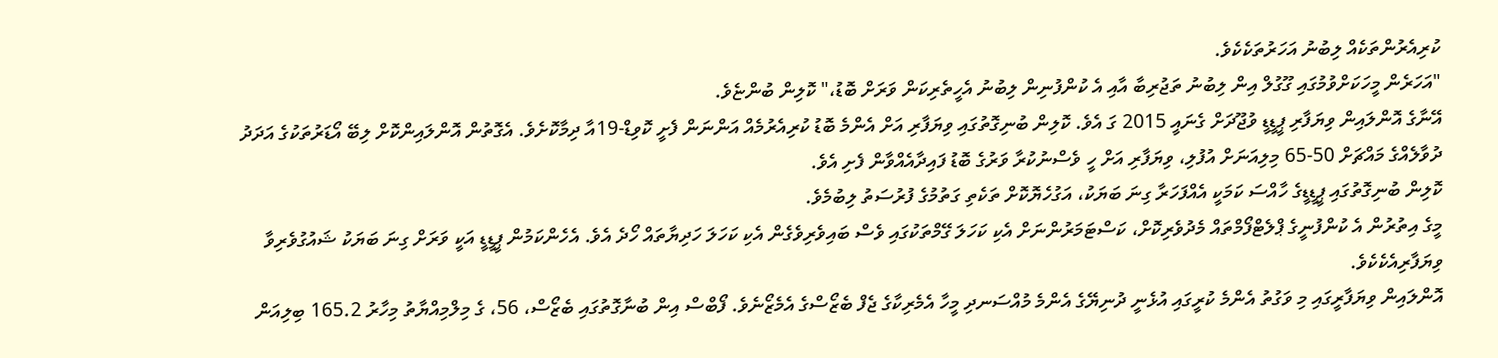ކުރިއެރުންތަކެއް ލިބުނު އަހަރުތަކެކެވެ.
"އަހަރެން މީހަކަށްވުމުގައި ގޫގުލް އިން ލިބުނު ތަޖުރިބާ އާއި އެ ކުންފުނިން ލިބުނު އެހީތެރިކަން ވަރަށް ބޮޑު،" ކޮލިން ބުންޏެވެ.
އޭނާގެ އޮންލައިން ވިޔަފާރި ޕީޑީޑީ ވުޖޫދަށް ގެނައީ 2015 ގަ އެވެ. ކޮލިން ބުނިގޮތުގައި ވިޔަފާރި އަށް އެންމެ ބޮޑު ކުރިއެރުމެއް އަންނަން ފެށީ ކޮވިޑް-19އާ ދިމާކޮށެވެ. އެގޮތުން އޮންލައިންކޮށް ލިބޭ އޯޑަރުތަކުގެ އަދަދު ދުވާލެއްގެ މައްޗަށް 50-65 މިލިއަނަށް އުފުލި، ވިޔަފާރި އަށް ހީ ވެސްނުކުރާ ވަރުގެ ބޮޑު ފައިދާއެއްވާން ފެށި އެވެ.
ކޮލިން ބުނިގޮތުގައި ޕީޑީޑީގެ ހާއްސަ ކަމަކީ އެއްފަހަރާ ގިނަ ބަޔަކު، އަގުހެޔޮކޮށް ތަކެތި ގަތުމުގެ ފުރުސަތު ލިބުމެވެ.
މީގެ އިތުރުން އެ ކުންފުނީގެ ޕްލެޓްފޯމްތައް މެދުވެރިކޮށް، ކަސްޓަމަރުންނަށް އެކި ކަހަލަ ގޭމްތަކުގައި ވެސް ބައިވެރިވެގެން އެކި ކަހަލަ ހަދިޔާތައް ހޯދެ އެވެ. އެހެންކަމުން ޕީޑީޑީ އަކީ ވަރަށް ގިނަ ބަޔަކު ޝައުގުވެރިވާ ވިޔަފާރިއެކެކެވެ.
އޮންލައިން ވިޔަފާރީގައި މި ވަގުތު އެންމެ ކުރީގައި އުޅެނީ ދުނިޔޭގެ އެންމެ މުއްސަނދި މީހާ އެމެރިކާގެ ޖެފް ބެޒޯސްގެ އެމެޒޯނެވެ. ފޯބްސް އިން ބުނާގޮތުގައި ބެޒޯސް، 56، ގެ މިލްމިއްޔާތު މިހާރު 165.2 ބިލިއަން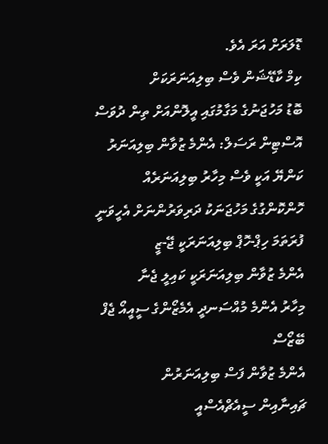ޑޮލަރަށް އަރަ އެވެ.
ކިމް ކާޑޭޝަން ވެސް ބިލިއަނަރަކަށް
ބޮޑު މަހުޖަނުގެ މަގާމުގައި އީލޮންއަށް ތިން ދުވަސް
އޮސްޓިން ރަސަލް: އެންމެ ޒުވާން ބިލިއަނަރު
ކަންޔޭ އަކީ ވެސް މިހާރު ބިލިއަނަރެއް
ހޮންކޮންގުގެ މަހުޖަނަކު ދަރިވަރުންނަށް އެހީވަނީ
ފުރަތަމަ ހިޕް-ހޮޕް ބިލިއަނަރަކީ ޖޭ-ޒީ
އެންމެ ޒުވާން ބިލިއަނަރަކީ ކައިލީ ޖެނާ
މިހާރު އެންމެ މުއްސަނދީ އެމެޒޯންގެ ސީއީއޯ ޖެފް ބޭޒޯސް
އެންމެ ޒުވާން ފަސް ބިލިއަނަރުން
ޗައިނާއިން ސީއެޗްއެސްއީ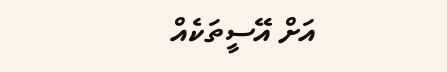އަށް އޭސީތަކެއް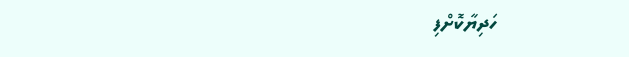ހަދިޔާކޮށްފި